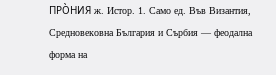ПРО̀НИЯ ж. Истор. 1. Само ед. Във Византия, Средновековна България и Сърбия — феодална форма на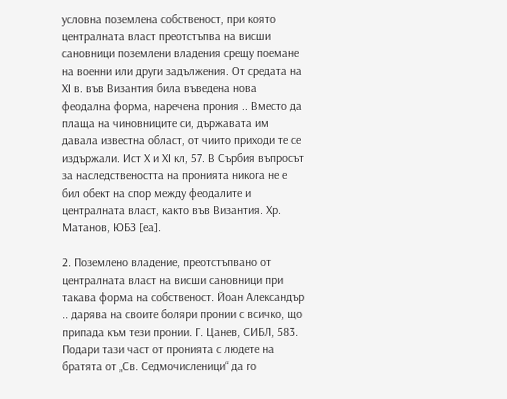условна поземлена собственост, при която централната власт преотстъпва на висши сановници поземлени владения срещу поемане на военни или други задължения. От средата на ХI в. във Византия била въведена нова феодална форма, наречена прония .. Вместо да плаща на чиновниците си, държавата им давала известна област, от чиито приходи те се издържали. Ист Х и ХI кл, 57. В Сърбия въпросът за наследствеността на пронията никога не е бил обект на спор между феодалите и централната власт, както във Византия. Хр. Матанов, ЮБЗ [еа].

2. Поземлено владение, преотстъпвано от централната власт на висши сановници при такава форма на собственост. Йоан Александър .. дарява на своите боляри пронии с всичко, що припада към тези пронии. Г. Цанев, СИБЛ, 583. Подари тази част от пронията с людете на братята от „Св. Седмочисленици“ да го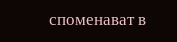споменават в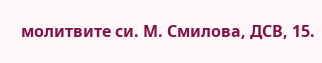молитвите си. М. Смилова, ДСВ, 15.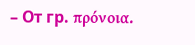– От гр. πρόνοια.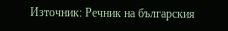Източник: Речник на българския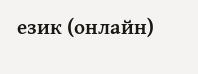език (онлайн)